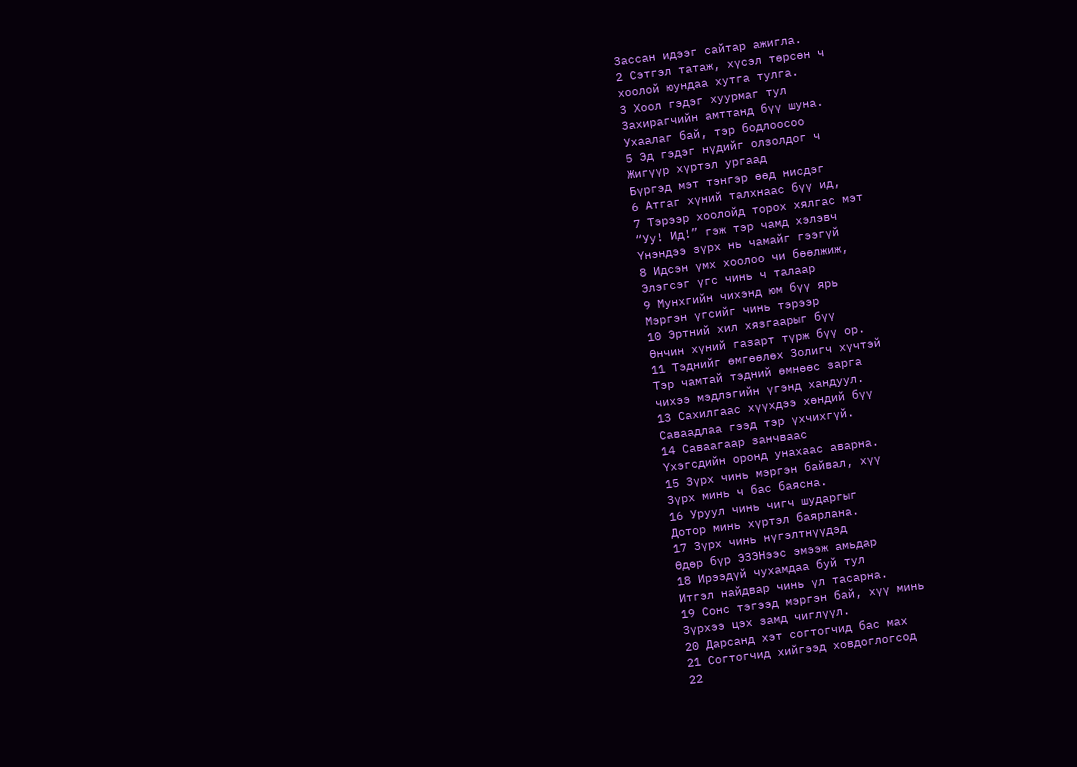Зассан идээг сайтар ажигла.
2 Сэтгэл татаж, хүсэл төрсөн ч
хоолой юундаа хутга тулга.
3 Хоол гэдэг хуурмаг тул
Захирагчийн амттанд бүү шуна.
Ухаалаг бай, тэр бодлоосоо
5 Эд гэдэг нүдийг олзолдог ч
Жигүүр хүртэл ургаад
Бүргэд мэт тэнгэр өөд нисдэг
6 Атгаг хүний талхнаас бүү ид,
7 Тэрээр хоолойд торох хялгас мэт
“Уу! Ид!” гэж тэр чамд хэлэвч
Үнэндээ зүрх нь чамайг гээгүй
8 Идсэн үмх хоолоо чи бөөлжиж,
Элэгсэг үгс чинь ч талаар
9 Мунхгийн чихэнд юм бүү ярь
Мэргэн үгсийг чинь тэрээр
10 Эртний хил хязгаарыг бүү
Өнчин хүний газарт түрж бүү ор.
11 Тэднийг өмгөөлөх Золигч хүчтэй
Тэр чамтай тэдний өмнөөс зарга
чихээ мэдлэгийн үгэнд хандуул.
13 Сахилгаас хүүхдээ хөндий бүү
Саваадлаа гээд тэр үхчихгүй.
14 Саваагаар занчваас
Үхэгсдийн оронд унахаас аварна.
15 Зүрх чинь мэргэн байвал, хүү
Зүрх минь ч бас баясна.
16 Уруул чинь чигч шударгыг
Дотор минь хүртэл баярлана.
17 Зүрх чинь нүгэлтнүүдэд
Өдөр бүр ЭЗЭНээс эмээж амьдар
18 Ирээдүй чухамдаа буй тул
Итгэл найдвар чинь үл тасарна.
19 Сонс тэгээд мэргэн бай, хүү минь
Зүрхээ цэх замд чиглүүл.
20 Дарсанд хэт согтогчид бас мах
21 Согтогчид хийгээд ховдоглогсод
22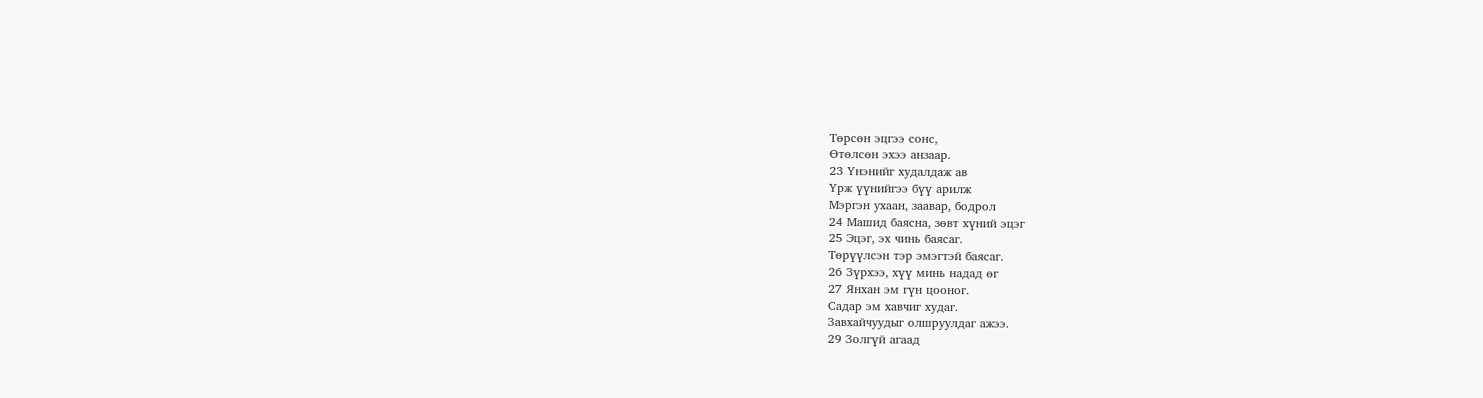Төрсөн эцгээ сонс,
Өтөлсөн эхээ анзаар.
23 Үнэнийг худалдаж ав
Үрж үүнийгээ бүү арилж
Мэргэн ухаан, заавар, бодрол
24 Машид баясна, зөвт хүний эцэг
25 Эцэг, эх чинь баясаг.
Төрүүлсэн тэр эмэгтэй баясаг.
26 Зүрхээ, хүү минь надад өг
27 Янхан эм гүн цооног.
Садар эм хавчиг худаг.
Завхайчуудыг олшруулдаг ажээ.
29 Золгүй агаад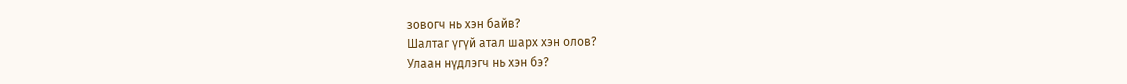зовогч нь хэн байв?
Шалтаг үгүй атал шарх хэн олов?
Улаан нүдлэгч нь хэн бэ?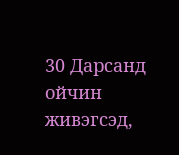30 Дарсанд ойчин живэгсэд,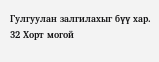Гулгуулан залгилахыг бүү хар.
32 Хорт могой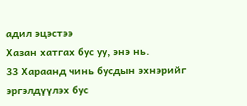адил эцэстээ
Хазан хатгах бус уу, энэ нь.
33 Хараанд чинь бусдын эхнэрийг
эргэлдүүлэх бус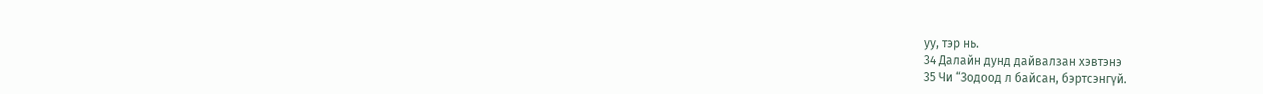уу, тэр нь.
34 Далайн дунд дайвалзан хэвтэнэ
35 Чи “Зодоод л байсан, бэртсэнгүй.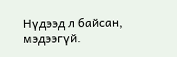Нүдээд л байсан, мэдээгүй.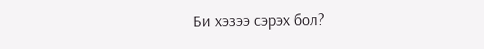Би хэзээ сэрэх бол?